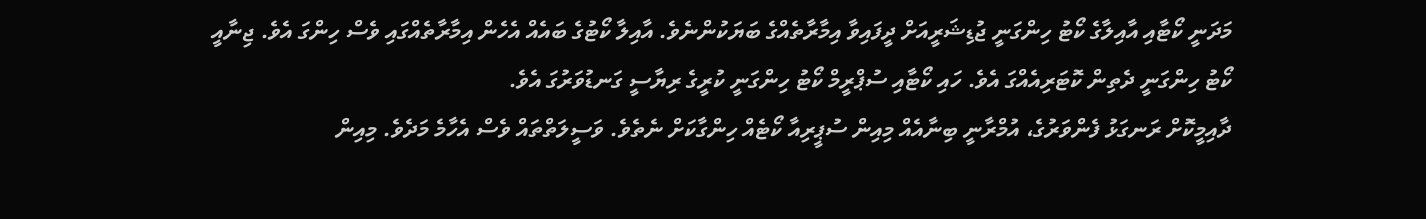މަދަނީ ކޯޓާއި އާއިލާގެ ކޯޓު ހިންގަނީ ޖުޑިޝަރީއަށް ދީފައިވާ އިމާރާތެއްގެ ބަޔަކުންނެވެ. އާއިލާ ކޯޓުގެ ބައެއް އެހެން އިމާރާތެއްގައި ވެސް ހިންގަ އެވެ. ޖިނާއީ ކޯޓު ހިންގަނީ ދެތިން ކޮޓަރިއެއްގަ އެވެ. ހައި ކޯޓާއި ސުޕްރީމް ކޯޓު ހިންގަނީ ކުރީގެ ރިޔާސީ ގަނޑުވަރުގަ އެވެ.
ދާއިމީކޮށް ރަނގަޅު ފެންވަރުގެ، އުމްރާނީ ބިނާއެއް މިއިން ސުޕީރިއާ ކޯޓެއް ހިންގާކަށް ނެތެވެ. ވަސީލަތްތައް ވެސް އެހާމެ މަދެވެ. މިއިން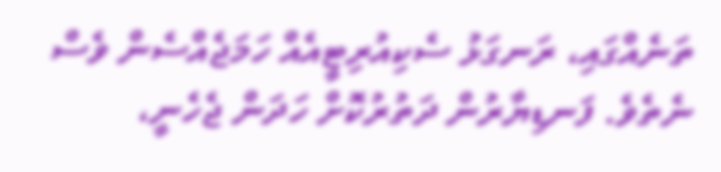ތަނެއްގައި، ރަނގަޅު ސެކިއުރިޓީއެއް ހަމަޖެއްސެން ވެސް ނެތެވެ. ފަނޑިޔާރުން ދަތުރުކޮށް ހަދަން ޖެހެނީ،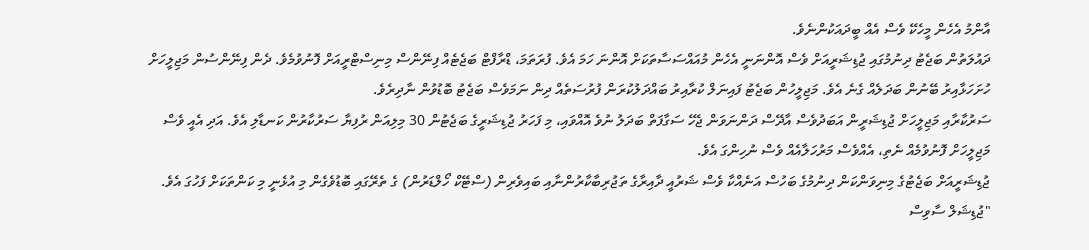އާންމު އެހެން މީހެކޭ ވެސް އެއް ބީދައަކުންނެވެ.
ދައުލަތުން ބަޖެޓު ދިނުމުގައި ޖުޑިޝަރީއަށް ވެސް އޮންނަނީ އެހެން މުއައްސަސާތަކަށް އޮންނަ ހަމަ އެވެ. ފުރަތަމަ، ޑްރާފްޓް ބަޖެޓެއް ފިނޭންސް މިނިސްޓްރީއަށް ފޮނުވުމެވެ. ދެން ފިނޭންސުން މަޖިލީހަށް ހުށަހަޅާއިރު ބޭނުން ބަދަލެއް ގެނެ އެވެ. މަޖިލީހުން ބަޖެޓު ފައިނަލް ކުރާއިރު ބައްދަލުކުރަން ފުރުސަތެއް ދިން ނަމަވެސް ބަޖެޓު ބޮޑުވުން ނާދިރެވެ.
ސަރުކާރާއި މަޖިލީހަށް ޖުޑިޝަރީން އަބަދުވެސް އާދޭސް ދަންނަވަން ޖެހޭ ސަގާފަތް ބަދަލު ނުވެ އޮއްވައި، މި ފަހަރު ޖުޑިޝަރީގެ ބަޖެޓުން 30 މިލިއަން ރުފިޔާ ސަރުކާރުން ކަނޑާލި އެވެ. އަދި އެއީ ވެސް މަޖިލީހަށް ފޮނުވުމެއް ނެތި، އެއްވެސް މަރުހަލާއެއް ވެސް ނުހިންގަ އެވެ.
ޖުޑިޝަރީއަށް ބަޖެޓުގެ މިނިވަންކަން ދިނުމުގެ ބަހުސް އަނެއްކާ ވެސް ޝަރުއީ ދާއިރާގެ ތަޖުރިބާކާރުންނާއި ބައިވެރިން (ސްޓޭކް ހޯލްޑަރުން) ގެ ތެރޭގައި ބޮޑުވެގެން މި އުޅެނީ މި ކަންތަކަށް ފަހުގަ އެވެ.
"ޖުޑިޝަލް ސާވިސް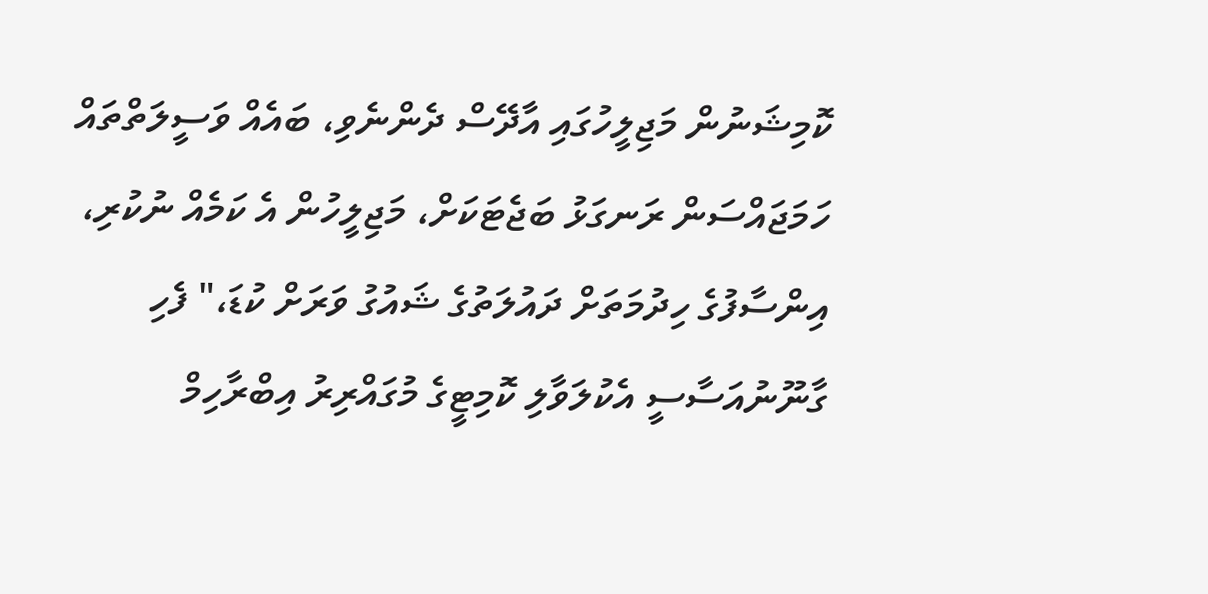ކޮމިޝަނުން މަޖިލީހުގައި އާދޭސް ދެންނެވި، ބައެއް ވަސީލަތްތައް ހަމަޖައްސަން ރަނގަޅު ބަޖެޓަކަށް، މަޖިލީހުން އެ ކަމެއް ނުކުރި، އިންސާފުގެ ހިދުމަތަށް ދައުލަތުގެ ޝައުގު ވަރަށް ކުޑަ،" ފެހި ގާނޫނުއަސާސީ އެކުލަވާލި ކޮމިޓީގެ މުގައްރިރު އިބްރާހިމް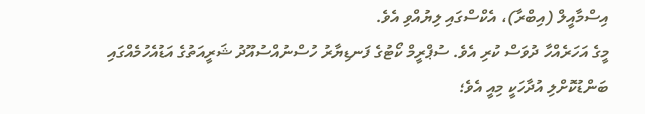އިސްމާއީލް (އިބްރާ)، އެކްސްގައި ލިޔުއްވި އެވެ.
މީގެ އަހަރެއްހާ ދުވަސް ކުރި އެވެ. ސުޕްރީމް ކޯޓުގެ ފަނޑިޔާރު ހުސްނުއްސުއޫދު ޝަރީއަތުގެ އަޑުއެހުމެއްގައި ބަންޑުކޮށްލި އުދާހަކީ މިއީ އެވެ؛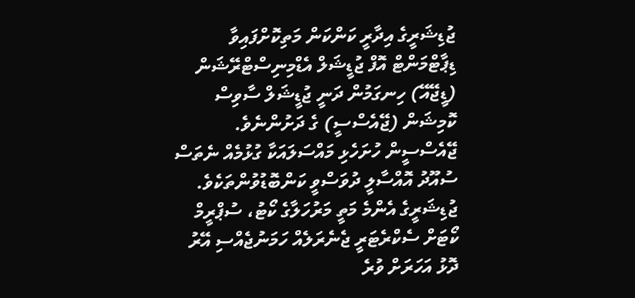ޖުޑިޝަރީގެ އިދާރީ ކަންކަން މަތިކޮށްފައިވާ ޑިޕާޓްމަންޓް އޮފް ޖުޑީޝަލް އެޑްމިނިސްޓްރޭޝަން (ޑީޖޭއޭ) ހިނގަމުން ދަނީ ޖުޑީޝަލް ސާވިސް ކޮމިޝަން (ޖޭއެސްސީ) ގެ ދަށުންނެވެ. ޖޭއެސްސީން ހުށަހެޅި މައްސަލައަކާ ގުޅުމެއް ނެތަސް ސުއޫދު އޮއްސާލީ ދުވަސްވީ ކަންބޮޑުވުންތަކެވެ.
ޖުޑިޝަރީގެ އެންމެ މަތީ މަރުހަލާގެ ކޯޓު، ސުޕްރީމް ކޯޓަށް ސެކްރެޓަރީ ޖެނެރަލެއް ހަމަނުޖެއްސި އޭރު ދޮޅު އަހަރަށް ވުރެ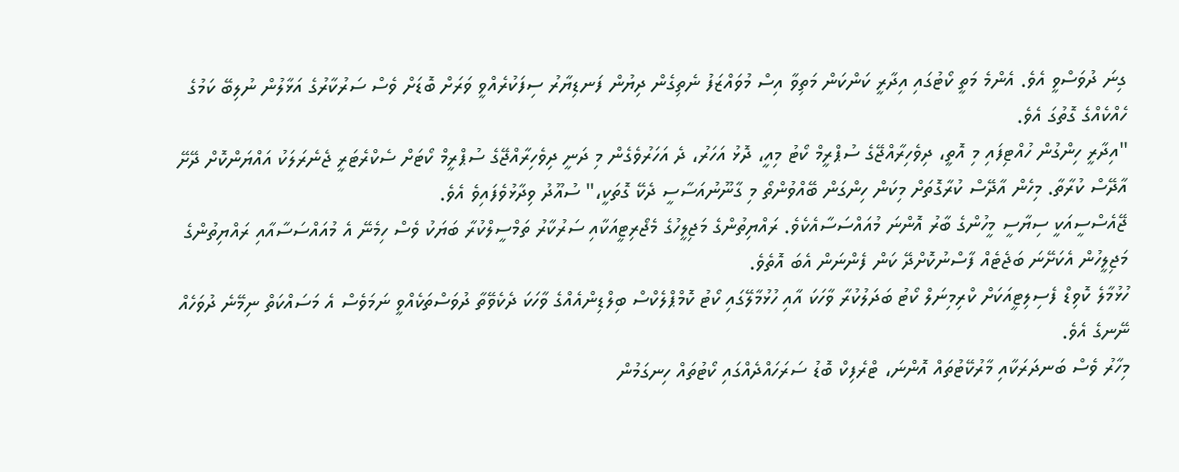ގިނަ ދުވަސްވީ އެވެ. އެންމެ މަތީ ކޯޓުގައި އިދާރީ ކަންކަން މަތިވާ އިސް މުވައްޒަފު ނެތިގެން ދިޔުން ފަނޑިޔާރު ސިފަކުރެއްވީ ވަރަށް ބޮޑަށް ވެސް ސަރުކާރުގެ އަޅާލުން ނުލިބޭ ކަމުގެ ހެއްކެއްގެ ގޮތުގަ އެވެ.
"އިދާރީ ހިންގުން ހުއްޓިފައި މި އޮތީ، ދިވެހިރާއްޖޭގެ ސުޕްރީމް ކޯޓު މިއީ، ދޮޅު އަހަރު، ދެ އަހަރުވެގެން މި ދަނީ ދިވެހިރާއްޖޭގެ ސުޕްރީމް ކޯޓަށް ސެކްރެޓަރީ ޖެނެރަލަކު އައްޔަންކޮށް ދޭށޭ އާދޭސް ކުރާތާ. މިހެން އާދޭސް ކުރާގޮތަށް މިކަން ހިންގަން ބޭއްވުންތޯ މި ގާނޫނުއަސާސީ ދެކޭ ގޮތަކީ،" ސުއޫދު ވިދާޅުވެފައިވެ އެވެ.
ޖޭއެސްސީއަކީ ސިޔާސީ މީހުންގެ ބާރު އޮންނަ މުއައްސަސާއެކެވެ. ރައްޔިތުންގެ މަޖިލީހުގެ މެޖޯރިޓީއަކާއި ސަރުކާރު ތަމްސީލްކުރާ ބަޔަކު ވެސް ހިމެނޭ އެ މުއައްސަސާއާއި ރައްޔިތުންގެ މަޖިލީހުން އެކަށޭނަ ބަޖެޓެއް ފާސްނުކޮށްދޭ ކަން ފެންނަން އެބަ އޮތެވެ.
ހުޅުމާލެ ކޮވިޑް ފެސިލިޓީއަކަށް ކްރިމިނަލް ކޯޓު ބަދަލުކުރާ ވާހަކަ އާއި ހުޅުމާލޭގައި ކޯޓު ކޮމްޕްލެކްސް ބިލްޑިންއެއްގެ ވާހަކަ ދެކެވޭތާ ދުވަސްތަކެއްވީ ނަމަވެސް އެ މަސައްކަތް ނިމޭނެ ދުވަހެއް ނޭނގެ އެވެ.
މިހާރު ވެސް ބަނދަރަކާއި މާރުކޭޓުތައް އޮންނަ، ޓްރެފިކް ބޮޑު ސަރަހައްދެއްގައި ކޯޓުތައް ހިނގަމުން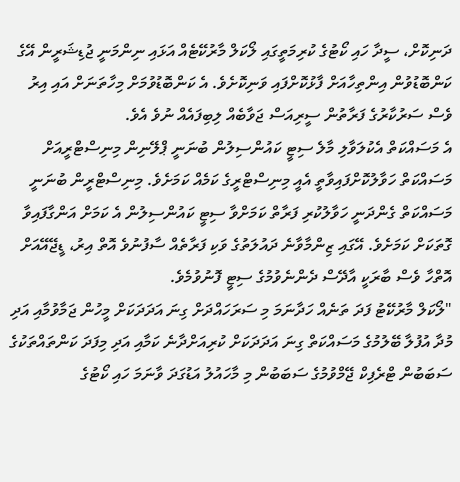ދަނިކޮށް، ސީދާ ހައި ކޯޓުގެ ކުރިމަތީގައި ލޯކަލް މާރުކޭޓެއް އަޅައި ނިންމަނީ ޖުޑިޝަރީން އޭގެ ކަންބޮޑުވުން އިންތިހާއަށް ފާޅުކޮށްފައި ވަނިކޮށެވެ. އެ ކަންބޮޑުވުމަށް މިހާތަނަށް އައި އިރު ވެސް ސަރުކާރުގެ ފަރާތުން ސީރިއަސް ޖަވާބެއް ލިބިފައެއް ނުވެ އެވެ.
އެ މަސައްކަތް އެކުލަވާލި މާލެ ސިޓީ ކައުންސިލުން ބުނަނީ ޕްލޭނިން މިނިސްޓްރީއަށް މަސައްކަތް ހަވާލުކޮށްފައިވާތީ އެއީ މިނިސްޓްރީގެ ކަމެއް ކަމަށެވެ. މިނިސްޓްރީން ބުނަނީ މަސައްކަތް ގެންދަނީ ހަވާލުކުރި ފަރާތް ކަމަށްވާ ސިޓީ ކައުންސިލުން އެ ކަމަށް އަންގާފައިވާ ގޮތަކަށް ކަމަށެވެ. އޭގައި ޒިންމާވާނެ ދައުލަތުގެ ވަކި ފަރާތެއް ސާފުނުވެ އޮތް އިރު، ޑީޖޭއޭއަށް އޮތްހާ ވެސް ބާރަކީ އާދޭސް ދެންނެވުމުގެ ސިޓީ ފޮނުވުމެވެ.
"ލޯކަލް މާރުކޭޓު ފަދަ ތަނެއް ހަދާނަމަ މި ސަރަހައްދަށް ގިނަ އަދަދަކަށް މީހުން ޖަމާވުމާއި އަދި މުދާ އުފުލާ ބޭލުމުގެ މަސައްކަތް ގިނަ އަދަދަކަށް ކުރިއަށްދާނެ ކަމާއި އަދި މިފަދަ ކަންތައްތަކުގެ ސަބަބުން ޓްރެފިކް ޖޭމްވުމުގެ ސަބަބުން މި މާހައުލު އަޑުގަދަ ވާނަމަ ހައި ކޯޓުގެ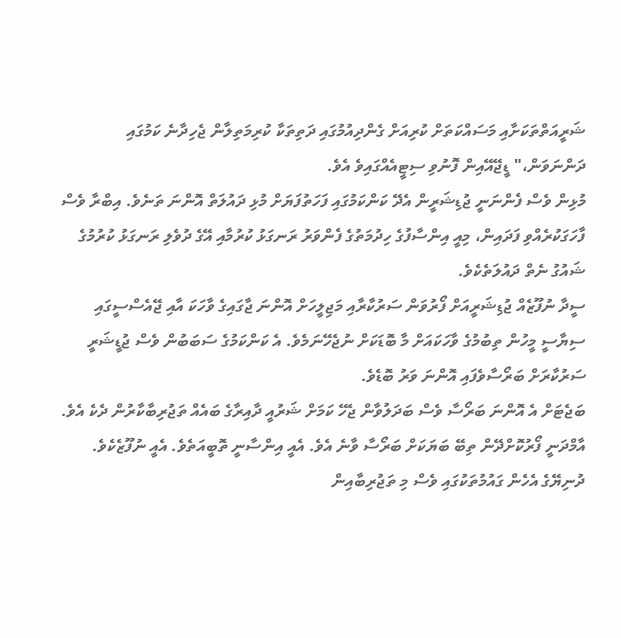ޝަރީއަތްތަކަށާއި މަސައްކަތަށް ކުރިއަށް ގެންދިއުމުގައި ދަތިތަކާ ކުރިމަތިލާން ޖެހިދާނެ ކަމުގައި ދަންނަވަން،" ޑީޖޭއޭއިން ފޮނުވި ސިޓީއެއްގައިވެ އެވެ.
މުޅިން ވެސް ފެންނަނީ ޖުޑިޝަރީން އެދޭ ކަންކަމުގައި ފަހަތުފަޔަށް މުޅި ދައުލަތް އޮންނަ ތަނެވެ. އިބްރާ ވެސް ފާހަގަކުރެއްވި ފަދައިން، މިއީ އިންސާފުގެ ހިދުމަތުގެ ފެންވަރު ރަނގަޅު ކުރުމާއި އޭގެ ދުވެލި ރަނގަޅު ކުރުމުގެ ޝައުގު ނެތް ދައުލަތެކެވެ.
ސީދާ ނުފޫޒެއް ޖުޑިޝަރީއަށް ފޯރުވަން ސަރުކާރާއި މަޖިލީހަށް އޮންނަ ޖާގައިގެ ވާހަކަ އާއި ޖޭއެސްސީގައި ސިޔާސީ މީހުން ތިބުމުގެ ވާހަކައަށް މާ ބޮޑަކަށް ނުޖެހޭނަމެވެ. އެ ކަންކަމުގެ ސަބަބުން ވެސް ޖުޑީޝަރީ ސަރުކާރަށް ބަރޯސާވެފައި އޮންނަ ވަރު ބޮޑެވެ.
ބަޖެޓަށް އެ އޮންނަ ބަރޯސާ ވެސް ބަދަލުވާން ޖެހޭ ކަމަށް ޝަރުއީ ދާއިރާގެ ބައެއް ތަޖުރިބާކާރުން ދެކެ އެވެ. އާމްދަނީ ފޯރުކޮށްދޭން ތިބޭ ބަޔަކަށް ބަރޯސާ ވާނެ އެވެ. އެއީ އިންސާނީ ތޮބީއަތެވެ. އެއީ ނުފޫޒެކެވެ. ދުނިޔޭގެ އެހެން ގައުމުތަކުގައި ވެސް މި ތަޖުރިބާއިން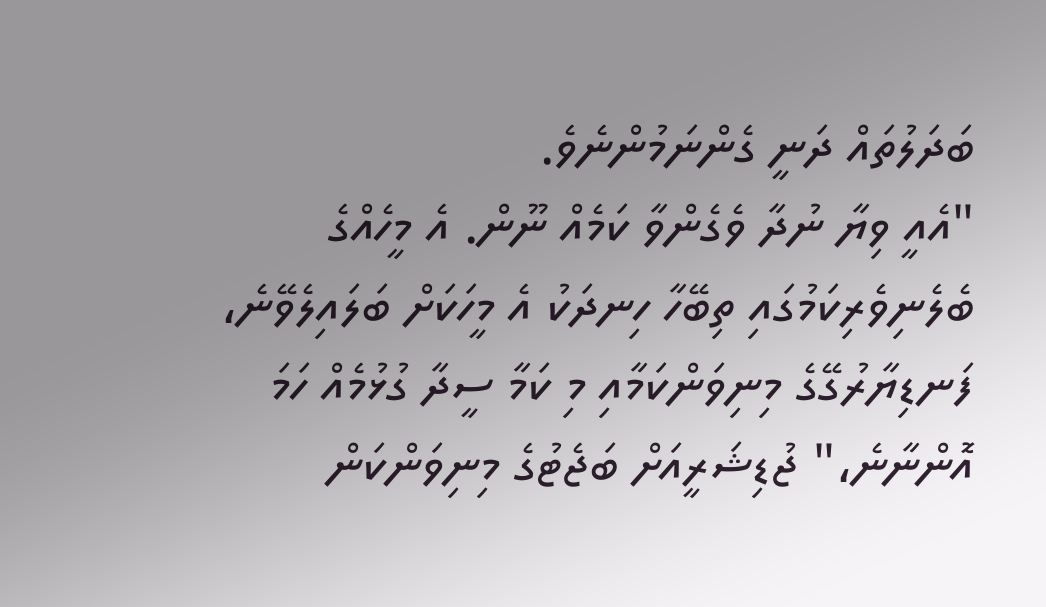ބަދަލުތައް ދަނީ ގެންނަމުންނެވެ.
"އެއީ ވިޔާ ނުދާ ވެގެންވާ ކަމެއް ނޫން. އެ މީހެއްގެ ބެލެނިވެރިކަމުގައި ތިބޭހާ ހިނދަކު އެ މީހަކަށް ބަލައިލެވޭނެ، ފަނޑިޔާރުގޭގެ މިނިވަންކަމާއި މި ކަމާ ސީދާ ގުޅުމެއް ހަމަ އޮންނާނެ،" ޖުޑިޝަރީއަށް ބަޖެޓުގެ މިނިވަންކަން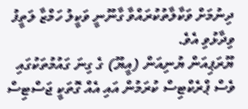ދިނުމަށް ވަކާލާތުކުރައްވާ ގާނޫނީ ވަކީލު ހަމްޒާ ލަތީފު ވިދާޅުވި އެވެ.
ޔޫރަޕިއަން ޔުނިއަން (އީޔޫ) ގެ ގިނަ ގައުމުތަކުގައި ވެސް ޕްރެކްޓިސް ކުރަމުން އައި އެއް ގޮތަކީ ޖަސްޓިސް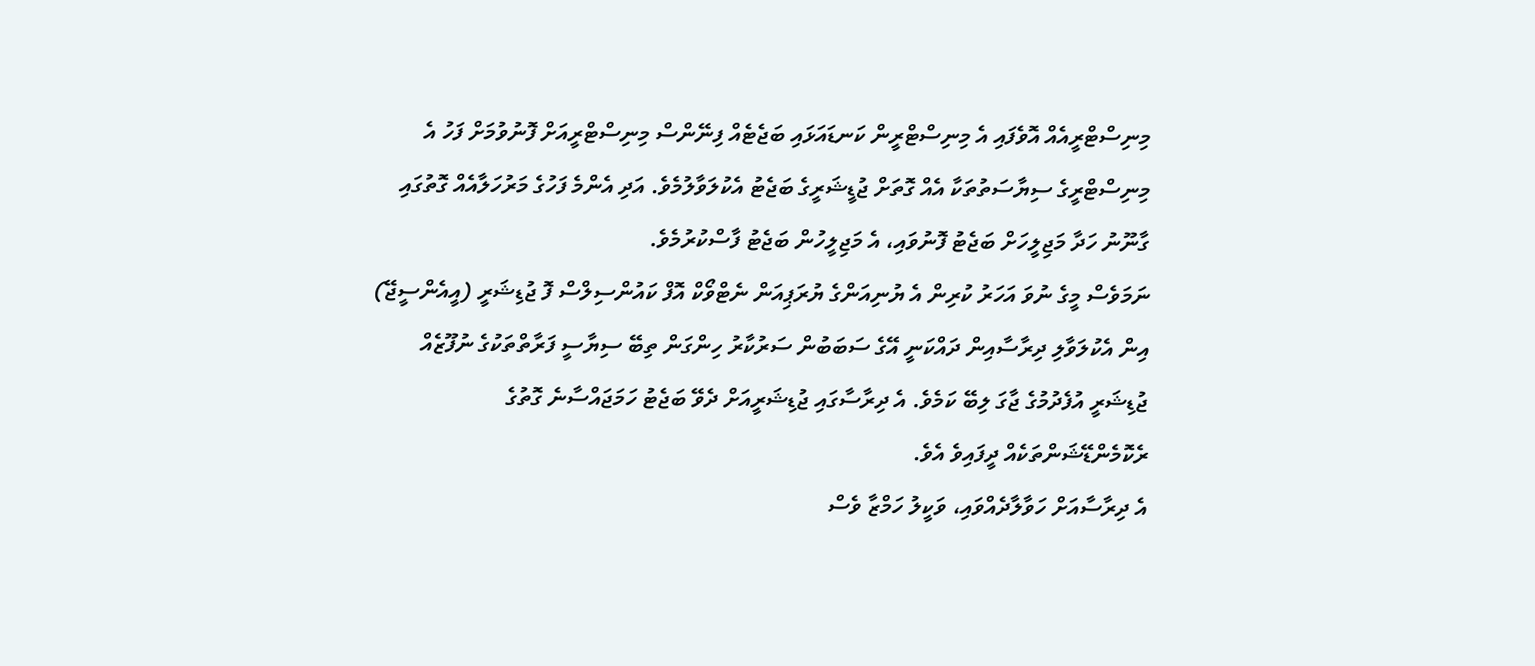މިނިސްޓްރީއެއް އޮވެފައި އެ މިނިސްޓްރީން ކަނޑައަޅައި ބަޖެޓެއް ފިނޭންސް މިނިސްޓްރީއަށް ފޮނުވުމަށް ފަހު އެ މިނިސްޓްރީގެ ސިޔާސަތުތަކާ އެއް ގޮތަށް ޖުޑީޝަރީގެ ބަޖެޓު އެކުލަވާލުމެވެ. އަދި އެންމެ ފަހުގެ މަރުހަލާއެއް ގޮތުގައި ގާނޫނު ހަދާ މަޖިލީހަށް ބަޖެޓު ފޮނުވައި، އެ މަޖިލީހުން ބަޖެޓު ފާސްކުރުމެވެ.
ނަމަވެސް މީގެ ނުވަ އަހަރު ކުރިން އެ ޔުނިއަންގެ ޔުރަޕިއަން ނެޓްވޯކް އޮފް ކައުންސިލްސް ފޮ ޖުޑިޝަރީ (އީއެންސީޖޭ) އިން އެކުލަވާލި ދިރާސާއިން ދައްކަނީ އޭގެ ސަބަބުން ސަރުކާރު ހިންގަން ތިބޭ ސިޔާސީ ފަރާތްތަކުގެ ނުފޫޒެއް ޖުޑިޝަރީ އުފެދުމުގެ ޖާގަ ލިބޭ ކަމެވެ. އެ ދިރާސާގައި ޖުޑިޝަރީއަށް ދެވޭ ބަޖެޓު ހަމަޖައްސާނެ ގޮތުގެ ރެކޮމެންޑޭޝަންތަކެއް ދީފައިވެ އެވެ.
އެ ދިރާސާއަށް ހަވާލާދެއްވައި، ވަކީލު ހަމްޒާ ވެސް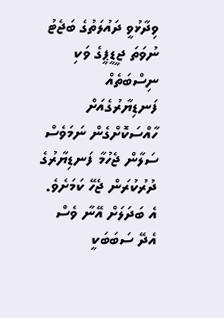ވިދާޅުވީ ދައުލަތުގެ ބަޖެޓު ނުވަތަ ޖީޑީޕީގެ ވަކި ނިސްބަތެއް ފަނޑިޔާރުގެއަށް ހާއްސަކޮށްގެން ނަމަވެސް ސަލާން ޖެހުމާ ފަނޑިޔާރުގެ ދުރުކުރަން ޖެހޭ ކަމަށެވެ. އެ ބަދަލަށް އޭނާ ވެސް އެދޭ ސަބަބަކީ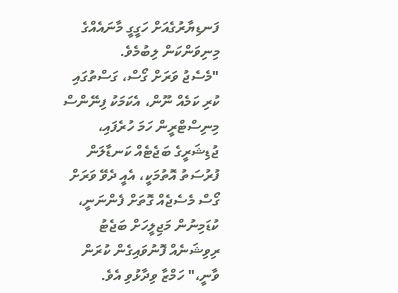ފަނޑިޔާރުގެއަށް ހަގީގީ މާނައެއްގެ މިނިވަންކަން ލިބުމެވެ.
"މެސެޖު ވަރަށް ގޯސް، ގަސްތުގައި ކުރި ކަމެއް ނޫން، އެކަމަކު ފިނޭންސް މިނިސްޓްރީން ހަމަ ހުރެފައި، ޖުޑިޝަރީގެ ބަޖެޓެއް ކަނޑާލަން ފުރުސަތު އޮތުމަކީ، އެއީ ދެވޭ ވަރަށް ގޯސް މެސެޖެއް ގޮތަށް ފެންނަނީ، ކުޑަމިނުން މަޖިލީހަށް ބަޖެޓު ރިވިޝަނެއް ފޮނުވައިގެން ކުރަން ވާނީ،" ހަމްޒާ ވިދާޅުވި އެވެ.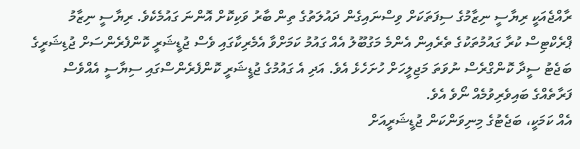ރާއްޖެއަކީ ރިޔާސީ ނިޒާމުގެ ސިފަތަކަށް ވިސްނައިގެން ދައުލަތުގެ ތިން ބާރު ވަކިކޮށް އޮންނަ ގައުމެކެވެ. ރިޔާސީ ނިޒާމު ޕްރެކްޓިސް ކުރާ ގައުމުތަކުގެ ތެރެއިން އެންމެ މަގުބޫލު އެއް ގައުމު ކަމަށްވާ އެމެރިކާގައި ވެސް ޖުޑީޝަރީ ކޮންފެރެންސަށް ޖުޑިޝަރީގެ ބަޖެޓު ސީދާ ކޮންގްރެސް ނުވަތަ މަޖިލީހަށް ހުށަހެޅެ އެވެ. އަދި އެ ގައުމުގެ ޖުޑީޝަރީ ކޮންފެރެންސްގައި ސިޔާސީ އެއްވެސް ފަރާތެއްގެ ބައިވެރިވުމެއް ނޯވެ އެވެ.
އެއް ކަމަކީ، ބަޖެޓުގެ މިނިވަންކަން ޖުޑީޝަރީއަށް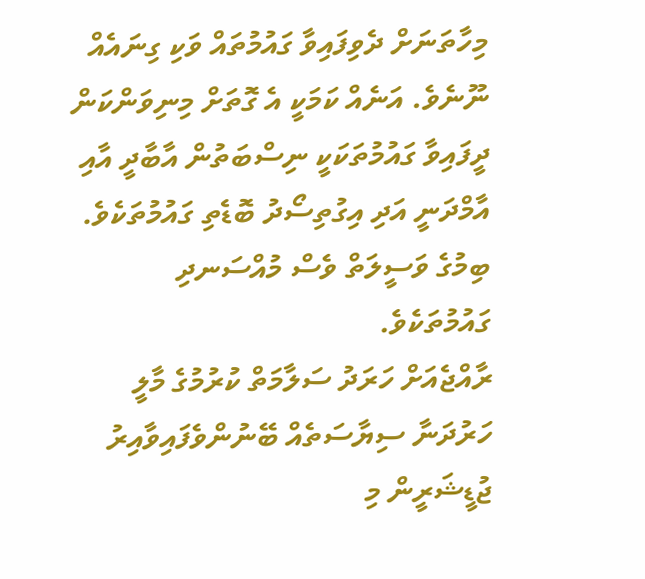މިހާތަނަށް ދެވިފައިވާ ގައުމުތައް ވަކި ގިނައެއް ނޫނެވެ. އަނެއް ކަމަކީ އެ ގޮތަށް މިނިވަންކަން ދީފައިވާ ގައުމުތަކަކީ ނިސްބަތުން އާބާދީ އާއި އާމްދަނީ އަދި އިގުތިސޯދު ބޮޑެތި ގައުމުތަކެވެ. ބިމުގެ ވަސީލަތް ވެސް މުއްސަނދި ގައުމުތަކެވެ.
ރާއްޖެއަށް ހަރަދު ސަލާމަތް ކުރުމުގެ މާލީ ހަރުދަނާ ސިޔާސަތެއް ބޭނުންވެފައިވާއިރު ޖުޑީޝަރީން މި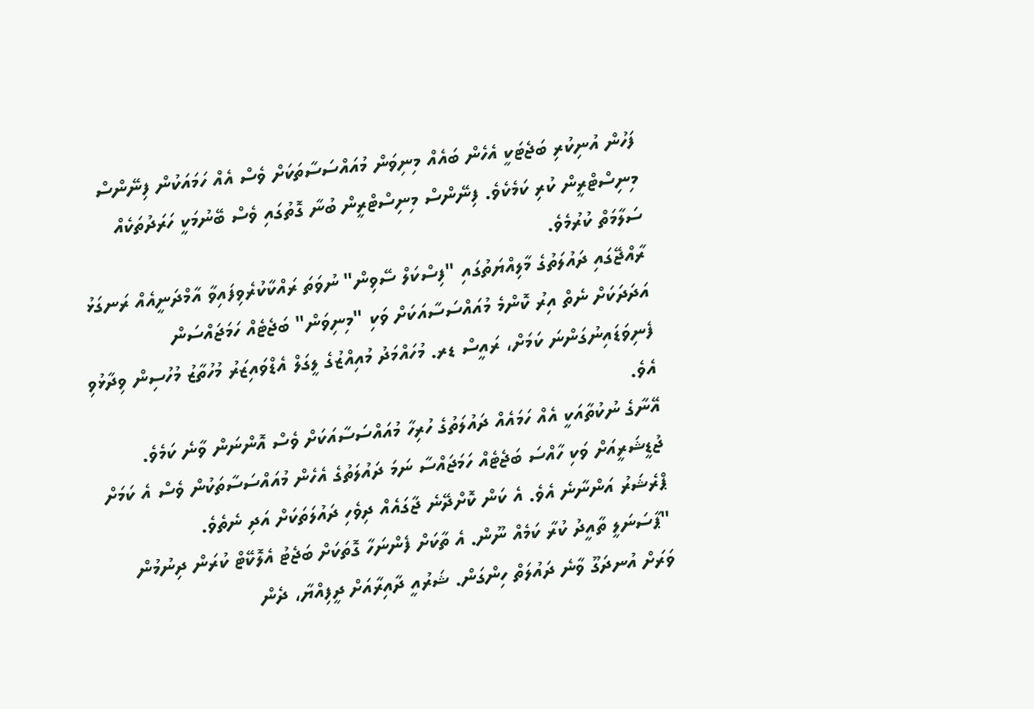ފަހުން އުނިކުރި ބަޖެޓަކީ އެހެން ބައެއް މިނިވަން މުއައްސަސާތަކަށް ވެސް އެއް ހަމައަކުން ފިނޭންސް މިނިސްޓްރީން ކުރި ކަމެކެވެ. ފިނޭންސް މިނިސްޓްރީން ބުނާ ގޮތުގައި ވެސް ބޭނުމަކީ ހަރަދުތަކެއް ސަލާމަތް ކުރުމެވެ.
ރާއްޖޭގައި ދައުލަތުގެ މާލިއްޔަތުގައި "ފިސްކަލް ސޭވިން" ނުވަތަ ރައްކާކުރެވިފައިވާ އާމްދަނީއެއް ރަނގަޅު އަދަދަކަށް ނެތް އިރު ކޮންމެ މުއައްސަސާއަކަށް ވަކި "މިނިވަން" ބަޖެޓެއް ހަމަޖައްސަން ފެނިވަޑައިނުގަންނަ ކަމަށް، ރައީސް ޑރ. މުހައްމަދު މުއިއްޒުގެ ލީގަލް އެޑްވައިޒަރު މުހުތާޒު މުހުސިން ވިދާޅުވި އެވެ.
އޭނާގެ ނުކުތާއަކީ އެއް ހަމައެއް ދައުލަތުގެ ހުރިހާ މުއައްސަސާއަކަށް ވެސް އޮންނަން ވާނެ ކަމެވެ. ޖުޑީޝަރީއަށް ވަކި ހާއްސަ ބަޖެޓެއް ހަމަޖައްސާ ނަމަ ދައުލަތުގެ އެހެން މުއައްސަސާތަކުން ވެސް އެ ކަމަށް ޕްރެޝަރު އަންނާނެ އެވެ. އެ ކަން ކޮށްދޭނެ ޖާގައެއް ދިވެހި ދައުލަތަކަށް އަދި ނެތެވެ.
"ޕާސަނަލީ ތާއީދު ކުރާ ކަމެއް ނޫން. އެ ތާކަށް ފެންނަހާ ގޮތަކަށް ބަޖެޓު އެލޮކޭޓް ކުރަން ދިނުމުން ވަރަށް އުނދަގޫ ވާނެ ދައުލަތް ހިންގަން. ޝަރުއީ ދާއިރާއަށް ދީފިއްޔާ، ދެން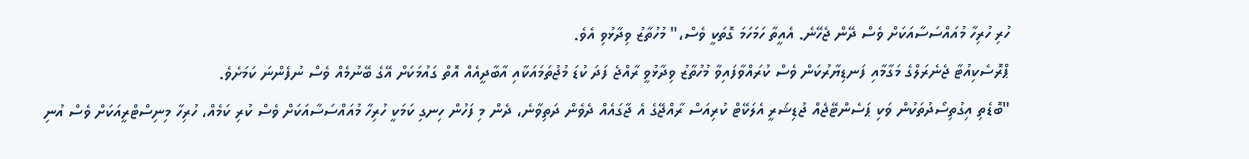ހުރި ހުރިހާ މުއައްސަސާއަކަށް ވެސް ދޭން ޖެހޭނެ. އެއީތާ ހަމަހަމަ ގޮތަކީ ވެސް،" މުހުތާޒު ވިދާޅުވި އެވެ.
ޕްރޮސެކިއުޓާ ޖެނެރަލްގެ މަގާމާއި ފަނޑިޔާރުކަން ވެސް ކުރައްވާފައިވާ މުހުތާޒު ވިދާޅުވީ ރާއްޖެ ފަދަ ކުޑަ މުޖުތަމައަކާއި އާބާދީއެއް އޮތް ގައުމަކަށް އޭގެ ބޭނުމެއް ވެސް ނުފެންނަ ކަމަށެވެ.
"ބޮޑެތި އިގުތިސޯދުތަކުން ވަކި ޕަސެންޓޭޖެއް ޖުޑިޝަރީ އެލަކޭޓް ކުރިއަސް ރާއްޖޭގެ އެ ޖާގައެއް ދެވެން ދަތިވާނެ، ދެން މި ފަހުން ހިނގި ކަމަކީ ހުރިހާ މުއައްސަސާއަކަށް ވެސް ކުރި ކަމެއް، ހުރިހާ މިނިސްޓްރީއަކަށް ވެސް އުނި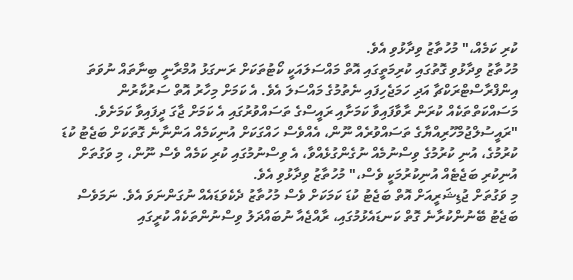ކުރި ކަމެއް،" މުހުތާޒު ވިދާޅުވި އެވެ.
މުހުތާޒު ވިދާޅުވި ގޮތުގައި ކުރިމަތީގައި އޮތް މައްސަލައަކީ ކޯޓުތަކަށް ރަނގަޅު އުމްރާނީ ބިނާތައް ނުވަތަ އިންފްރާސްޓްރަކްޗާ އަދި ހަމަޖެހިފައި ނެތުމުގެ މައްސަލަ އެވެ. އެ ކަމަށް މިހާރު އޮތް ސަރުކާރުން މަސައްކަތްތަކެއް ކުރަން ރާވާފައިވާ ކަމަށާއި ރައީސްގެ ތަސައްވުރުގައި އެ ކަމަށް ޖާގަ ދީފައިވާ ކަމަށެވެ.
"ރައީސުލްޖުމްހޫރިއްޔާގެ ތަސައްވުރެއް ނޫން، އެއްވެސް ހައްގަކަށް އުނިކަމެއް އަންނާނެ ގޮތަކަށް ބަޖެޓު ކުޑަ ކުރުމުގެ، އުނި ކުރުމުގެ ވިސްނުމެއް ނުގެންގުޅެއްވާ، އެ ވިސްނުމުގައި ކުރި ކަމެއް ވެސް ނޫން، މި ވަގުތަށް އުނިކުރި ބަޖެޓެއް އުނިކުރުމަކީ ވެސް،" މުހުތާޒު ވިދާޅުވި އެވެ.
މި ވަގުތަށް ޖުޑިޝަރީއަށް އޮތް ބަޖެޓު ކުޑަ ކަމަކަށް ވެސް މުހުތާޒު ދެކެވަޑައެއް ނުގަންނަވަ އެވެ. ނަމަވެސް ބަޖެޓު ބޭނުންކުރާނެ ގޮތް ކަނޑައެޅުމުގައި، ރާއްޖެއާ ނުބައްދަލު ވިސްނުންތަކެއް ކުރީގައި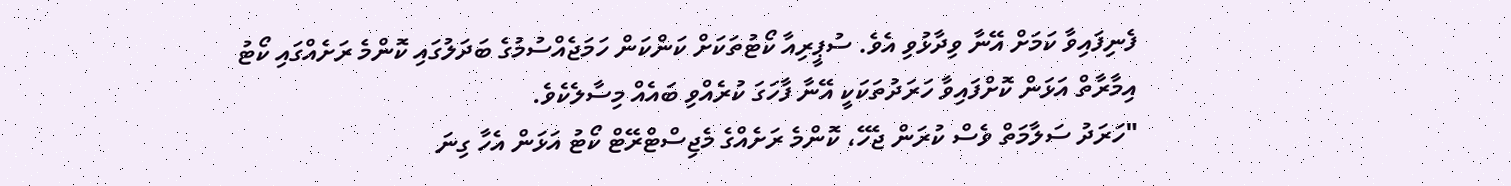ފެނިފައިވާ ކަމަށް އޭނާ ވިދާޅުވި އެވެ. ސުޕީރިއާ ކޯޓުތަކަށް ކަންކަން ހަމަޖެއްސުމުގެ ބަދަލުގައި ކޮންމެ ރަށެއްގައި ކޯޓު އިމާރާތް އަޅަން ކޮށްފައިވާ ހަރަދުތަކަކީ އޭނާ ފާހަގަ ކުރެއްވި ބައެއް މިސާލެކެވެ.
"ހަރަދު ސަލާމަތް ވެސް ކުރަން ޖެހޭ، ކޮންމެ ރަށެއްގެ މެޖިސްޓްރޭޓް ކޯޓު އަޅަން އެހާ ގިނަ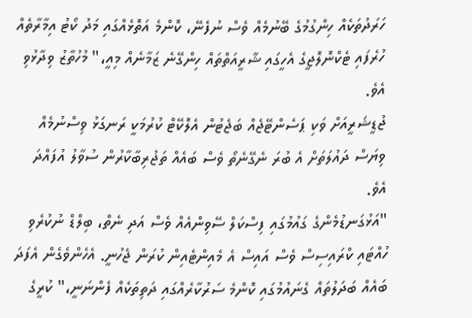ހަރަދުތަކެއް ހިންގުމުގެ ބޭނުމެއް ވެސް ނުފެނޭ، ކޮންމެ އަތޮޅެއްގައި މަދު ކޯޓު އިމާރާތެއް ހުރެފައި ޓެކްނޮލޮޖީގެ އެހީގައި ޝާރީއަތްތައް ހިންގޭނެ ޒަމާނެއް މިއީ،" މުހުތާޒު ވިދާޅުވި އެވެ.
ޖުޑީޝަރީއަށް ވަކި ޕަސެންޓޭޖެއް ބަޖެޓުން އެލޮކޭޓް ކުރުމަކީ ރަނގަޅު ވިސްނުމެއް ވިޔަސް ދައުލަތަށް އެ ބުރަ ނެގޭނެތޯ ވެސް ބައެއް ތަޖުރިބާކާރުން ސުވާލު އުފައްދަ އެވެ.
"އަޅުގަނޑުމެންގެ ގައުމުގައި ފިސްކަލް ސޭވިންއެއް ވެސް އަދި ނެތް، ބިލްޑް ނުކުރެވި ހުއްޓައި ކްރައިސިސް ވެސް އައިސް އެ މެއިންޓެއިން ކުރަން ޖެހުނީ. އެހެންވެގެން އެފަދަ ބައެއް ބަދަލުތައް ގެނައުމުގައި ކޮންމެ ސަރުކާރެއްގައި ދަތިތަކެއް ފެންނަނީ،" ކުރީގެ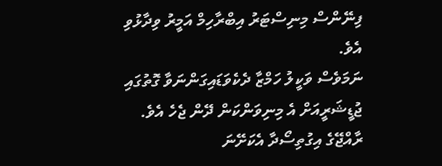ފިނޭންސް މިނިސްޓަރު އިބްރާހިމް އަމީރު ވިދާޅުވި އެވެ.
ނަމަވެސް ވަކީލު ހަމްޒާ ދެކެވަޑައިގަންނަވާ ގޮތުގައި ޖުޑީޝަރީއަށް އެ މިނިވަންކަން ދޭން ޖެހެ އެވެ. ރާއްޖޭގެ އިގުތިސޯދާ އެކަށޭނަ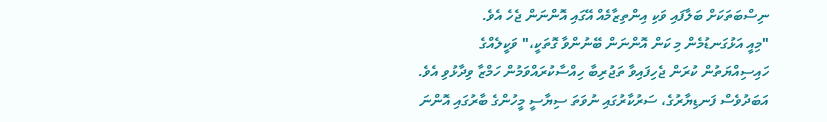ނިސްބަތަކަށް ބަލާފައި ވަކި އިންތިޒާމެއް އޭގައި އޮންނަން ޖެހެ އެވެ.
"މިއީ އަޅުގަނޑުމެން މި ކަން އޮންނަން ބޭނުންވާ ގޮތަކީ،" ވަކީލެއްގެ ހައިސިއްޔަތުން ކުރަން ޖެހިފައިވާ ތަޖުރިބާ ހިއްސާކުރައްވަމުން ހަމްޒާ ވިދާޅުވި އެވެ.
އަބަދުވެސް ފަނޑިޔާރުގެ، ސަރުކާރުގައި ނުވަތަ ސިޔާސީ މީހުންގެ ބާރުގައި އޮންނަ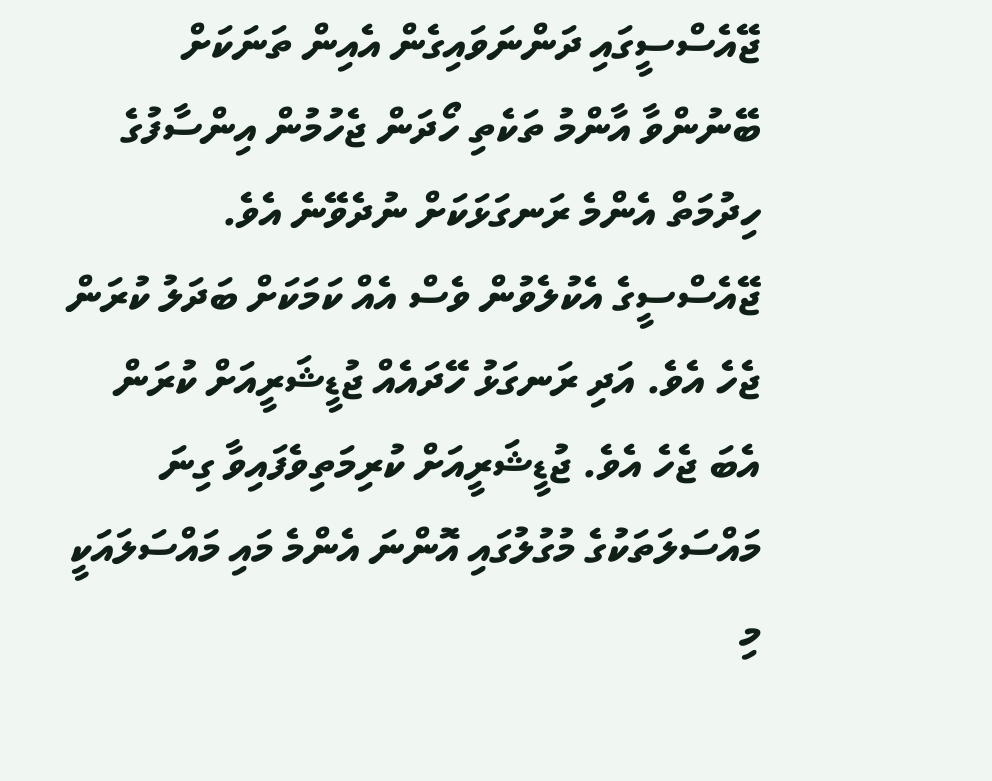ޖޭއެސްސީގައި ދަންނަވައިގެން އެއިން ތަނަކަށް ބޭނުންވާ އާންމު ތަކެތި ހޯދަން ޖެހުމުން އިންސާފުގެ ހިދުމަތް އެންމެ ރަނގަޅަކަށް ނުދެވޭނެ އެވެ.
ޖޭއެސްސީގެ އެކުލެވުން ވެސް އެއް ކަމަކަށް ބަދަލު ކުރަން ޖެހެ އެވެ. އަދި ރަނގަޅު ހޭދައެއް ޖުޑީޝަރީއަށް ކުރަން އެބަ ޖެހެ އެވެ. ޖުޑީޝަރީއަށް ކުރިމަތިވެފައިވާ ގިނަ މައްސަލަތަކުގެ މުގުލުގައި އޮންނަ އެންމެ މައި މައްސަލައަކީ މި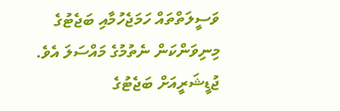ވަސީލަތްތައް ހަމަޖެހުމާއި ބަޖެޓުގެ މިނިވަންކަން ނެތުމުގެ މައްސަލަ އެވެ.
ޖުޑީޝަރީއަށް ބަޖެޓުގެ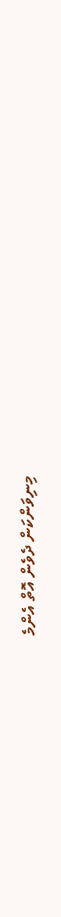މިނިވަންކަން ދެވެން އޮތް އެންމެ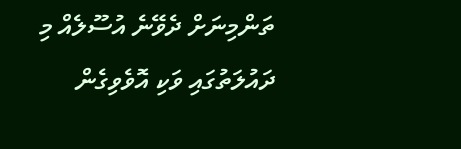ތަންމިނަށް ދެވޭނެ އުސޫލެއް މި ދައުލަތުގައި ވަކި އޮވެވިގެން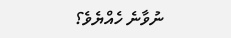ނުވާނެ ހެއްޔެވެ؟